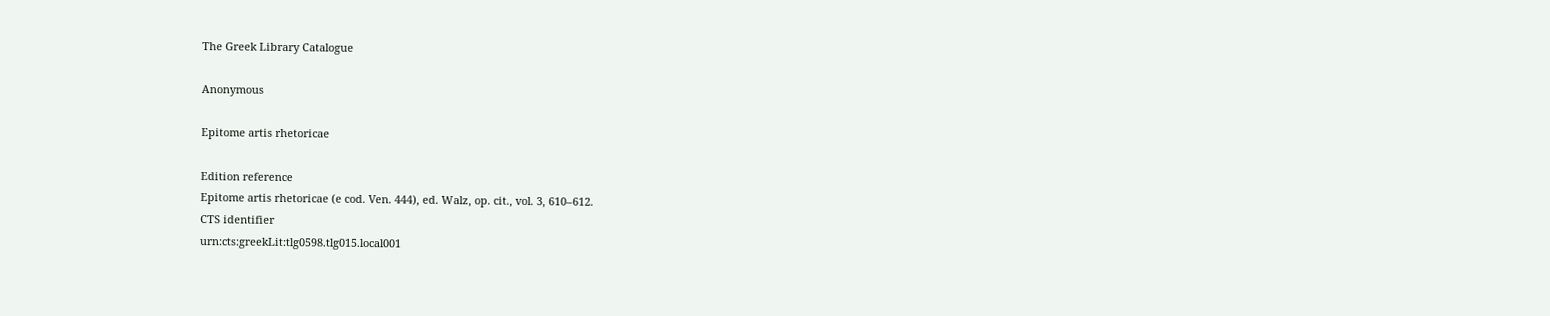The Greek Library Catalogue

Anonymous

Epitome artis rhetoricae

Edition reference
Epitome artis rhetoricae (e cod. Ven. 444), ed. Walz, op. cit., vol. 3, 610–612.
CTS identifier
urn:cts:greekLit:tlg0598.tlg015.local001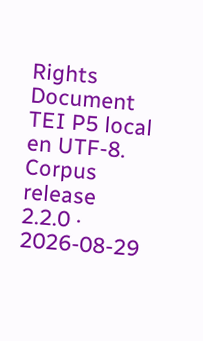Rights
Document TEI P5 local en UTF-8.
Corpus release
2.2.0 · 2026-08-29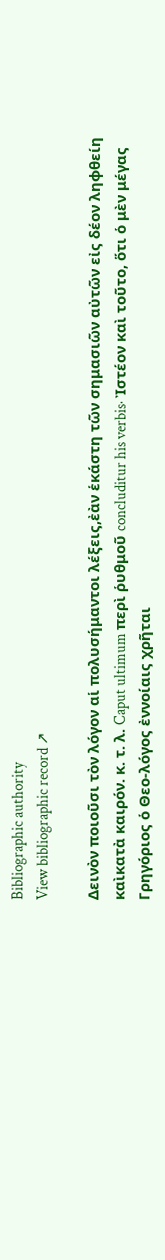Bibliographic authority
View bibliographic record ↗

Δεινὸν ποιοῦσι τὸν λόγον αἱ πολυσήμαντοι λέξεις,ἐὰν ἑκάστη τῶν σημασιῶν αὐτῶν εἰς δέον ληφθείη καὶκατὰ καιρόν. κ. τ. λ. Caput ultimum περὶ ῥυθμοῦ concluditur his verbis· Ἰστέον καὶ τοῦτο, ὅτι ὁ μὲν μέγας Γρηγόριος ὁ Θεο-λόγος ἐννοίαις χρῆται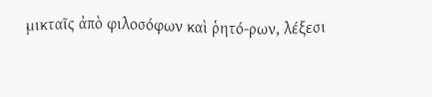μικταῖς ἀπὸ φιλοσόφων καὶ ῥητό-ρων, λέξεσι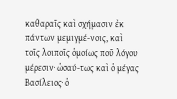καθαραῖς καὶ σχήμασιν ἐκ πάντων μεμιγμέ-νοις, καὶ τοῖς λοιποῖς ὁμοίως ποῦ λόγου μέρεσιν· ὡσαύ-τως καὶ ὁ μέγας Βασίλειος· ὁ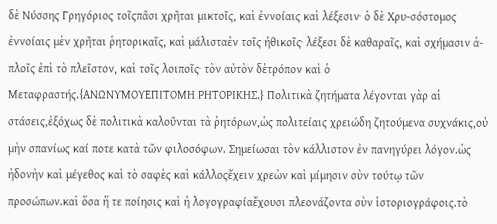δὲ Νύσσης Γρηγόριος τοῖςπᾶσι χρῆται μικτοῖς, καὶ ἐννοίαις καὶ λέξεσιν· ὁ δὲ Χρυ-σόστομος ἐννοίαις μὲν χρῆται ῥητορικαῖς, καὶ μάλισταἐν τοῖς ἠθικοῖς· λέξεσι δὲ καθαραῖς, καὶ σχήμασιν ἁ-πλοῖς ἐπὶ τὸ πλεῖστον, καὶ τοῖς λοιποῖς· τὸν αὐτὸν δὲτρόπον καὶ ὁ Μεταφραστής.{ΑΝΩΝΥΜΟΥΕΠΙΤΟΜΗ ΡΗΤΟΡΙΚΗΣ.} Πολιτικὰ ζητήματα λέγονται γὰρ αἱ στάσεις,ἐξόχως δὲ πολιτικὰ καλοῦνται τὰ ῥητόρων,ὡς πολιτείαις χρειώδη ζητούμενα συχνάκις,οὐ μὴν σπανίως καί ποτε κατὰ τῶν φιλοσόφων. Σημείωσαι τὸν κάλλιστον ἐν πανηγύρει λόγον.ὡς ἡδονὴν καὶ μέγεθος καὶ τὸ σαφὲς καὶ κάλλοςἔχειν χρεὼν καὶ μίμησιν σὺν τούτῳ τῶν προσώπων.καὶ ὅσα ἥ τε ποίησις καὶ ἡ λογογραφίαἔχουσι πλεονάζοντα σὺν ἱστοριογράφοις.τὸ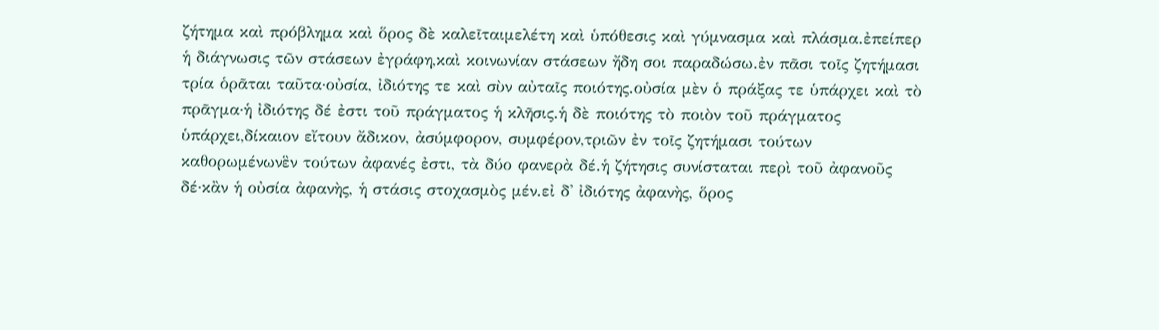ζήτημα καὶ πρόβλημα καὶ ὅρος δὲ καλεῖταιμελέτη καὶ ὑπόθεσις καὶ γύμνασμα καὶ πλάσμα.ἐπείπερ ἡ διάγνωσις τῶν στάσεων ἐγράφη,καὶ κοινωνίαν στάσεων ἤδη σοι παραδώσω.ἐν πᾶσι τοῖς ζητήμασι τρία ὁρᾶται ταῦτα·οὐσία, ἰδιότης τε καὶ σὺν αὐταῖς ποιότης.οὐσία μὲν ὁ πράξας τε ὑπάρχει καὶ τὸ πρᾶγμα·ἡ ἰδιότης δέ ἐστι τοῦ πράγματος ἡ κλῆσις.ἡ δὲ ποιότης τὸ ποιὸν τοῦ πράγματος ὑπάρχει,δίκαιον εἴτουν ἄδικον, ἀσύμφορον, συμφέρον,τριῶν ἐν τοῖς ζητήμασι τούτων καθορωμένωνἓν τούτων ἀφανές ἐστι, τὰ δύο φανερὰ δέ.ἡ ζήτησις συνίσταται περὶ τοῦ ἀφανοῦς δέ·κἂν ἡ οὐσία ἀφανὴς, ἡ στάσις στοχασμὸς μέν.εἰ δ' ἰδιότης ἀφανὴς, ὅρος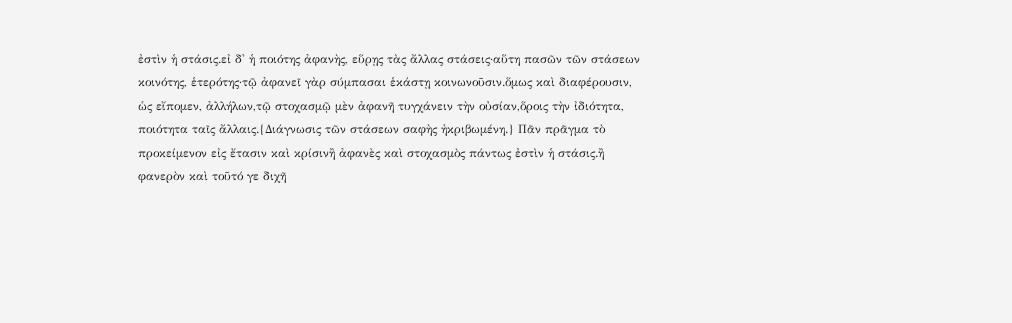ἐστὶν ἡ στάσις.εἰ δ' ἡ ποιότης ἀφανὴς, εὕρῃς τὰς ἄλλας στάσεις·αὕτη πασῶν τῶν στάσεων κοινότης, ἑτερότης·τῷ ἀφανεῖ γὰρ σύμπασαι ἑκάστῃ κοινωνοῦσιν.ὅμως καὶ διαφέρουσιν, ὡς εἴπομεν, ἀλλήλων,τῷ στοχασμῷ μὲν ἀφανῆ τυγχάνειν τὴν οὐσίαν,ὅροις τὴν ἰδιότητα, ποιότητα ταῖς ἄλλαις.{Διάγνωσις τῶν στάσεων σαφὴς ἠκριβωμένη.} Πᾶν πρᾶγμα τὸ προκείμενον εἰς ἔτασιν καὶ κρίσινἢ ἀφανὲς καὶ στοχασμὸς πάντως ἐστὶν ἡ στάσις.ἢ φανερὸν καὶ τοῦτό γε διχῆ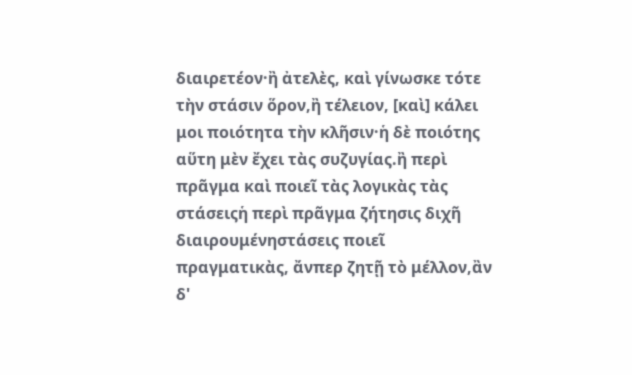διαιρετέον·ἢ ἀτελὲς, καὶ γίνωσκε τότε τὴν στάσιν ὅρον,ἢ τέλειον, [καὶ] κάλει μοι ποιότητα τὴν κλῆσιν·ἡ δὲ ποιότης αὕτη μὲν ἔχει τὰς συζυγίας.ἢ περὶ πρᾶγμα καὶ ποιεῖ τὰς λογικὰς τὰς στάσειςἡ περὶ πρᾶγμα ζήτησις διχῆ διαιρουμένηστάσεις ποιεῖ πραγματικὰς, ἄνπερ ζητῇ τὸ μέλλον,ἂν δ'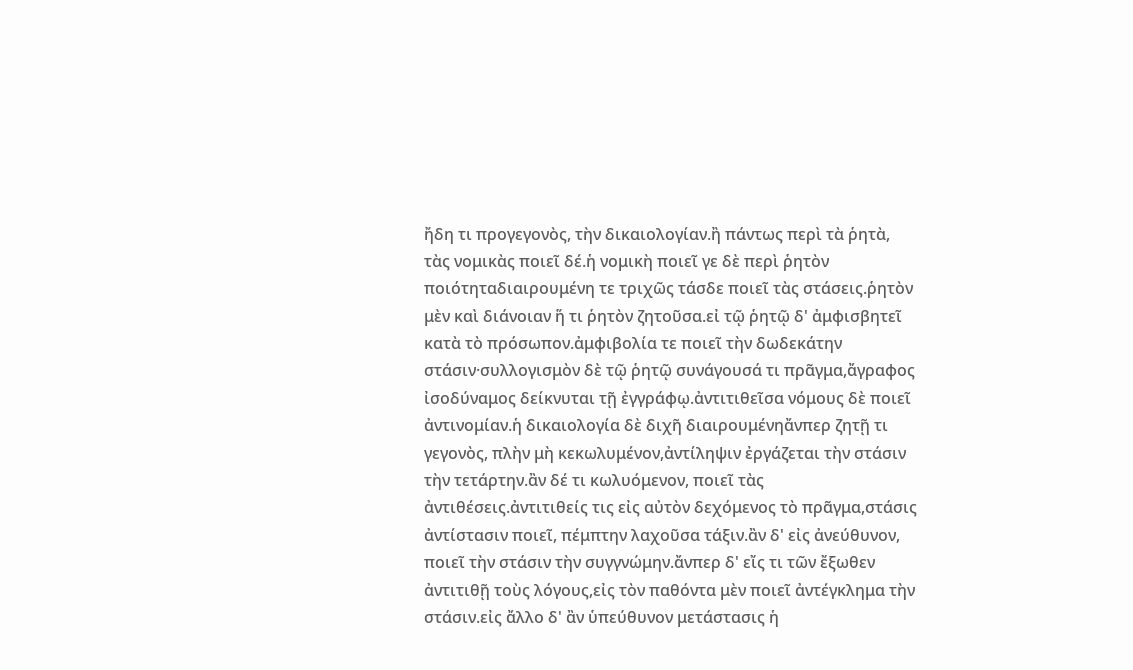ἤδη τι προγεγονὸς, τὴν δικαιολογίαν.ἢ πάντως περὶ τὰ ῥητὰ, τὰς νομικὰς ποιεῖ δέ.ἡ νομικὴ ποιεῖ γε δὲ περὶ ῥητὸν ποιότηταδιαιρουμένη τε τριχῶς τάσδε ποιεῖ τὰς στάσεις.ῥητὸν μὲν καὶ διάνοιαν ἥ τι ῥητὸν ζητοῦσα.εἰ τῷ ῥητῷ δ' ἀμφισβητεῖ κατὰ τὸ πρόσωπον.ἀμφιβολία τε ποιεῖ τὴν δωδεκάτην στάσιν·συλλογισμὸν δὲ τῷ ῥητῷ συνάγουσά τι πρᾶγμα,ἄγραφος ἰσοδύναμος δείκνυται τῇ ἐγγράφῳ.ἀντιτιθεῖσα νόμους δὲ ποιεῖ ἀντινομίαν.ἡ δικαιολογία δὲ διχῆ διαιρουμένηἄνπερ ζητῇ τι γεγονὸς, πλὴν μὴ κεκωλυμένον,ἀντίληψιν ἐργάζεται τὴν στάσιν τὴν τετάρτην.ἂν δέ τι κωλυόμενον, ποιεῖ τὰς ἀντιθέσεις.ἀντιτιθείς τις εἰς αὐτὸν δεχόμενος τὸ πρᾶγμα,στάσις ἀντίστασιν ποιεῖ, πέμπτην λαχοῦσα τάξιν.ἂν δ' εἰς ἀνεύθυνον, ποιεῖ τὴν στάσιν τὴν συγγνώμην.ἄνπερ δ' εἴς τι τῶν ἔξωθεν ἀντιτιθῇ τοὺς λόγους,εἰς τὸν παθόντα μὲν ποιεῖ ἀντέγκλημα τὴν στάσιν.εἰς ἄλλο δ' ἂν ὑπεύθυνον μετάστασις ἡ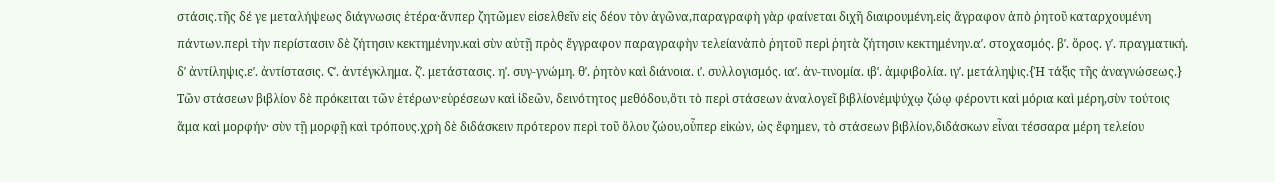στάσις.τῆς δέ γε μεταλήψεως διάγνωσις ἑτέρα·ἄνπερ ζητῶμεν εἰσελθεῖν εἰς δέον τὸν ἀγῶνα,παραγραφὴ γὰρ φαίνεται διχῆ διαιρουμένη.εἰς ἄγραφον ἀπὸ ῥητοῦ καταρχουμένη πάντων.περὶ τὴν περίστασιν δὲ ζήτησιν κεκτημένην.καὶ σὺν αὐτῇ πρὸς ἔγγραφον παραγραφὴν τελείανἀπὸ ῥητοῦ περὶ ῥητὰ ζήτησιν κεκτημένην.αʹ. στοχασμός. βʹ. ὅρος. γʹ. πραγματική. δʹ ἀντίληψις.εʹ. ἀντίστασις. Ϛʹ. ἀντέγκλημα. ζʹ. μετάστασις. ηʹ. συγ-γνώμη. θʹ. ῥητὸν καὶ διάνοια. ιʹ. συλλογισμός. ιαʹ. ἀν-τινομία. ιβʹ. ἀμφιβολία. ιγʹ. μετάληψις.{Ἡ τάξις τῆς ἀναγνώσεως.} Τῶν στάσεων βιβλίον δὲ πρόκειται τῶν ἑτέρων·εὑρέσεων καὶ ἰδεῶν, δεινότητος μεθόδου,ὅτι τὸ περὶ στάσεων ἀναλογεῖ βιβλίονἐμψύχῳ ζώῳ φέροντι καὶ μόρια καὶ μέρη,σὺν τούτοις ἅμα καὶ μορφήν· σὺν τῇ μορφῇ καὶ τρόπους.χρὴ δὲ διδάσκειν πρότερον περὶ τοῦ ὅλου ζώου,οὗπερ εἰκὼν, ὡς ἔφημεν, τὸ στάσεων βιβλίον,διδάσκων εἶναι τέσσαρα μέρη τελείου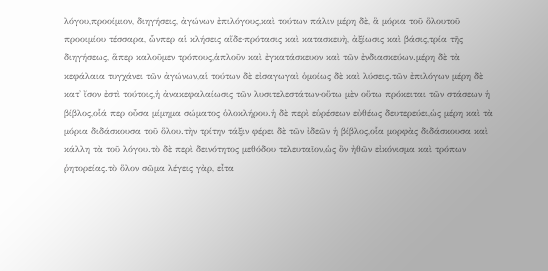λόγου,προοίμιον, διηγήσεις, ἀγώνων ἐπιλόγους,καὶ τούτων πάλιν μέρη δὲ, ἃ μόρια τοῦ ὅλουτοῦ προοιμίου τέσσαρα, ὧνπερ αἱ κλήσεις αἵδε·πρότασις καὶ κατασκευὴ, ἀξίωσις καὶ βάσις,τρία τῆς διηγήσεως, ἅπερ καλοῦμεν τρόπους,ἁπλοῦν καὶ ἐγκατάσκευον καὶ τῶν ἐνδιασκεύων.μέρη δὲ τὰ κεφάλαια τυγχάνει τῶν ἀγώνων,αἱ τούτων δὲ εἰσαγωγαὶ ὁμοίως δὲ καὶ λύσεις.τῶν ἐπιλόγων μέρη δὲ κατ' ἴσον ἐστὶ τούτοις,ἡ ἀνακεφαλαίωσις τῶν λυσιτελεστάτων·οὕτω μὲν οὕτω πρόκειται τῶν στάσεων ἡ βίβλος,οἷά περ οὖσα μίμημα σώματος ὁλοκλήρου.ἡ δὲ περὶ εὑρέσεων εὐθέως δευτερεύει,ὡς μέρη καὶ τὰ μόρια διδάσκουσα τοῦ ὅλου.τὴν τρίτην τάξιν φέρει δὲ τῶν ἰδεῶν ἡ βίβλος,οἷα μορφὰς διδάσκουσα καὶ κάλλη τὰ τοῦ λόγου.τὸ δὲ περὶ δεινότητος μεθόδου τελευταῖον,ὡς ὂν ἠθῶν εἰκόνισμα καὶ τρόπων ῥητορείας.τὸ ὅλον σῶμα λέγεις γὰρ, εἶτα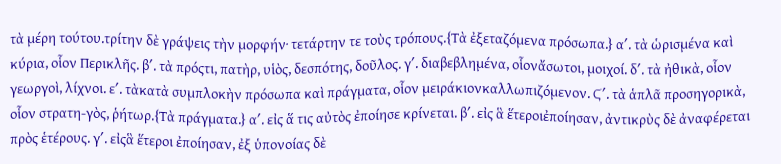τὰ μέρη τούτου.τρίτην δὲ γράψεις τὴν μορφήν· τετάρτην τε τοὺς τρόπους.{Τὰ ἐξεταζόμενα πρόσωπα.} αʹ. τὰ ὡρισμένα καὶ κύρια, οἷον Περικλῆς. βʹ. τὰ πρόςτι, πατὴρ, υἱὸς, δεσπότης, δοῦλος. γʹ. διαβεβλημένα, οἷονἄσωτοι, μοιχοί. δʹ. τὰ ἠθικὰ, οἷον γεωργοὶ, λίχνοι. εʹ. τὰκατὰ συμπλοκὴν πρόσωπα καὶ πράγματα, οἷον μειράκιονκαλλωπιζόμενον. Ϛʹ. τὰ ἁπλᾶ προσηγορικὰ, οἷον στρατη-γὸς, ῥήτωρ.{Τὰ πράγματα.} αʹ. εἰς ἅ τις αὐτὸς ἐποίησε κρίνεται. βʹ. εἰς ἃ ἕτεροιἐποίησαν, ἀντικρὺς δὲ ἀναφέρεται πρὸς ἑτέρους. γʹ. εἰςἃ ἕτεροι ἐποίησαν, ἐξ ὑπονοίας δὲ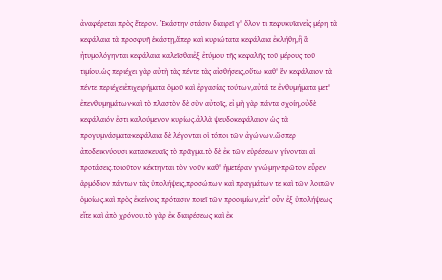ἀναφέρεται πρὸς ἕτερον. Ἑκάστην στάσιν διαιρεῖ γ' ὅλον τι πεφυκυῖανεἰς μέρη τὰ κεφάλαια τὰ προσφυῆ ἑκάστῃ,ἅπερ καὶ κυριώτατα κεφάλαια ἐκλήθη,ἢ ἃ ἠτυμολόγηνται κεφάλαια καλεῖσθαιἐξ ἐτύμου τῆς κεφαλῆς τοῦ μέρους τοῦ τιμίου.ὡς περιέχει γὰρ αὐτὴ τὰς πέντε τὰς αἰσθήσεις,οὕτω καθ' ἓν κεφάλαιον τὰ πέντε περιέχειἐπιχειρήματα ὁμοῦ καὶ ἐργασίας τούτων,αὐτά τε ἐνθυμήματα μετ' ἐπενθυμημάτων·καὶ τὸ πλαστὸν δὲ σὺν αὐτοῖς, εἰ μὴ γὰρ πάντα σχοίη,οὐδὲ κεφάλαιόν ἐστι καλούμενον κυρίως.ἀλλὰ ψευδοκεφάλαιον ὡς τὰ προγυμνάσματα·κεφάλαια δὲ λέγονται οἱ τόποι τῶν ἀγώνων.ὥσπερ ἀποδεικνύουσι κατασκευαῖς τὸ πρᾶγμα.τὸ δὲ ἐκ τῶν εὑρέσεων γίνονται αἱ προτάσεις.τοιοῦτον κέκτηνται τὸν νοῦν καθ' ἡμετέραν γνώμην·πρῶτον εὗρεν ἁρμόδιον πάντων τὰς ὑπολήψεις,προσώπων καὶ πραγμάτων τε καὶ τῶν λοιπῶν ὁμοίως.καὶ πρὸς ἐκείνοις πρότασιν ποιεῖ τῶν προοιμίων,εἰτ' οὖν ἐξ ὑπολήψεως εἴτε καὶ ἀπὸ χρόνου.τὸ γὰρ ἐκ διαιρέσεως καὶ ἐκ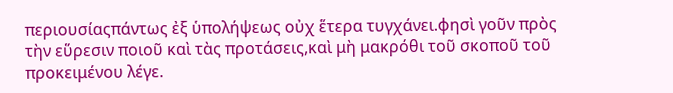περιουσίαςπάντως ἐξ ὑπολήψεως οὐχ ἕτερα τυγχάνει.φησὶ γοῦν πρὸς τὴν εὕρεσιν ποιοῦ καὶ τὰς προτάσεις,καὶ μὴ μακρόθι τοῦ σκοποῦ τοῦ προκειμένου λέγε.